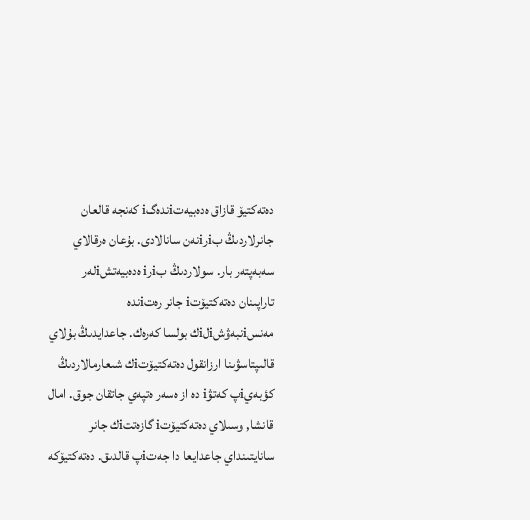دەتەكتيۆ قازاق ەدەبيەتiندەگi كەنجە قالعان جانرلاردىڭ بiرiنەن سانالادى. بۇعان ەرقالاي سەبەپتەر بار. سولاردىڭ بiرi ەدەبيەتشiلەر تاراپىنان دەتەكتيۆتi جانر رەتiندە مەنسiنبەۋشiلiك بولسا كەرەك. جاعدايدىڭ بۇلاي قالىپتاسۋىنا ارزانقول دەتەكتيۆتiك شىعارمالاردىڭ كؤبەيiپ كەتۋi دە از ەسەر ەتپەي جاتقان جوق. امال قانشا, وسىلاي دەتەكتيۆتi گازەتتiك جانر سانايتىنداي جاعدايعا دا جەتiپ قالدىق. دەتەكتيۆكە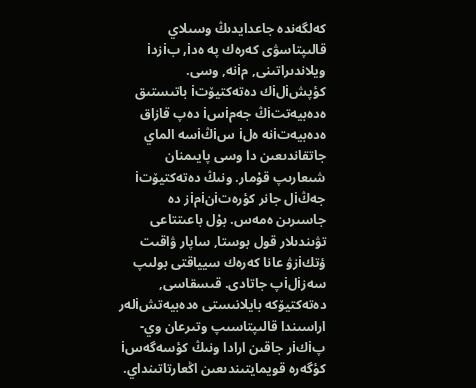كەلگەندە جاعدايدىڭ وسىلاي قالىپتاسۋى كەرەك پە ەدi, بiزدi ويلاندىراتىنى, مiنە, وسى.
كؤپشiلiك دەتەكتيۆتi باتىستىق ەدەبيەتتiڭ جەمiسi دەپ قازاق ەدەبيەتiنە ەلi سiڭiسە الماي جاتقاندىعىن دا وسى پايىمنان شىعارىپ قۇمار. ونىڭ دەتەكتيۆتi جەڭiل جانر كؤرەتiنiمiز دە جاسىرىن ەمەس. بۇل باعىتتاعى تۋىندىلار قول بوستا, ساپار ۋاقىت ؤتكiزۋ عانا كەرەك سيياقتى بولىپ سەزiلiپ جاتادى. قىسقاسى, دەتەكتيۆكە بايلانىستى ەدەبيەتشiلەر اراسىندا قالىپتاسىپ وتىرعان وي-پiكiر جاقىن ارادا ونىڭ كؤسەگەسi كؤگەرە قويمايتىندىعىن اڭعارتاتىنداي.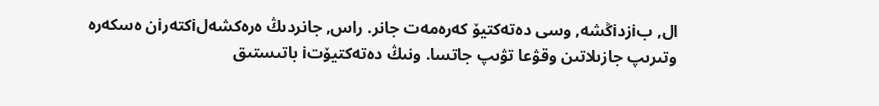ال, بiزدiڭشە, وسى دەتەكتيۆ كەرەمەت جانر. راس, جانردىڭ ەرەكشەلiكتەرiن ەسكەرە وتىرىپ جازىلاتىن وقۋعا تۋىپ جاتسا. ونىڭ دەتەكتيۆتi باتىستىق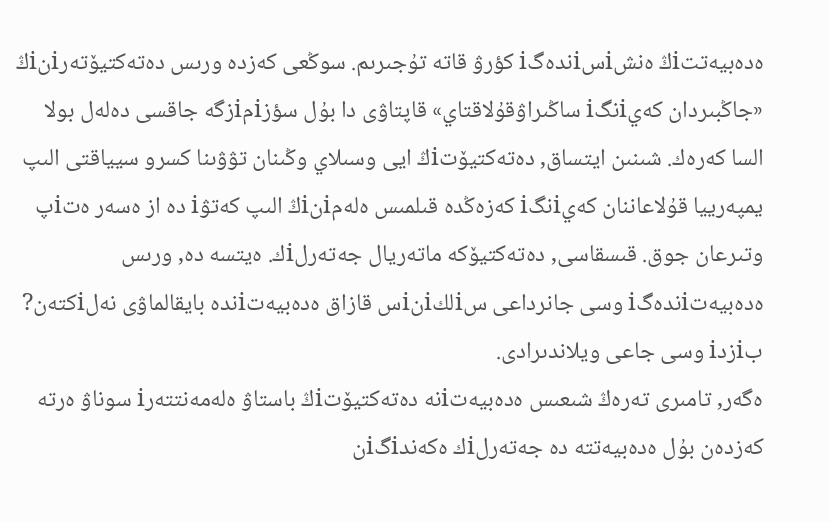ەدەبيەتتiڭ ەنشiسiندەگi كؤرۋ قاتە تۇجىرىم. سوڭعى كەزدە ورىس دەتەكتيۆتەرiنiڭ «جاڭبىردان كەيiنگi ساڭىراۋقۇلاقتاي» قاپتاۋى دا بۇل سؤزiمiزگە جاقسى دەلەل بولا السا كەرەك. شىنىن ايتساق, دەتەكتيۆتiڭ ايى وسىلاي وڭىنان تۋۋىنا كسرو سيياقتى الىپ يمپەرييا قۇلاعاننان كەيiنگi كەزەڭدە قىلمىس ەلەمiنiڭ الىپ كەتۋi دە از ەسەر ەتiپ وتىرعان جوق. قىسقاسى, دەتەكتيۆكە ماتەريال جەتەرلiك. ەيتسە دە, ورىس ەدەبيەتiندەگi وسى جانرداعى سiلكiنiس قازاق ەدەبيەتiندە بايقالماۋى نەلiكتەن? بiزدi وسى جاعى ويلاندىرادى.
ەگەر, تامىرى تەرەڭ شىعىس ەدەبيەتiنە دەتەكتيۆتiڭ باستاۋ ەلەمەنتتەرi سوناۋ ەرتە كەزدەن بۇل ەدەبيەتتە دە جەتەرلiك ەكەندiگiن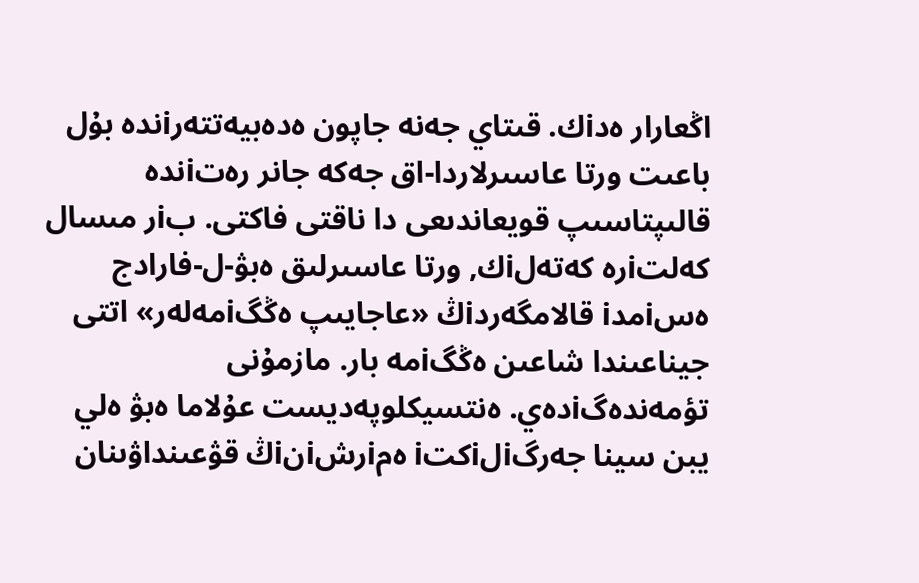اڭعارار ەدiك. قىتاي جەنە جاپون ەدەبيەتتەرiندە بۇل باعىت ورتا عاسىرلاردا-اق جەكە جانر رەتiندە قالىپتاسىپ قويعاندىعى دا ناقتى فاكتى. بiر مىسال كەلتiرە كەتەلiك, ورتا عاسىرلىق ەبۋ-ل-فارادج ەسiمدi قالامگەردiڭ «عاجايىپ ەڭگiمەلەر» اتتى جيناعىندا شاعىن ەڭگiمە بار. مازمۇنى تؤمەندەگiدەي. ەنتسيكلوپەديست عۇلاما ەبۋ ەلي يبن سينا جەرگiلiكتi ەمiرشiنiڭ قۋعىنداۋىنان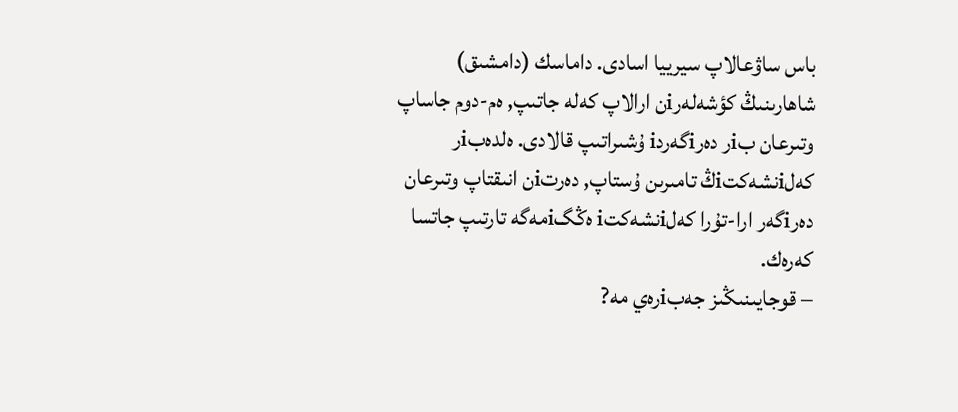باس ساۋعالاپ سيرييا اسادى. داماسك (دامشىق) شاھارىنىڭ كؤشەلەرiن ارالاپ كەلە جاتىپ, ەم-دوم جاساپ وتىرعان بiر دەرiگەردi ۇشىراتىپ قالادى. ەلدەبiر كەلiنشەكتiڭ تامىرىن ۇستاپ, دەرتiن انىقتاپ وتىرعان دەرiگەر ارا-تۇرا كەلiنشەكتi ەڭگiمەگە تارتىپ جاتسا كەرەك.
– قوجايىنىڭىز جەبiرەي مە?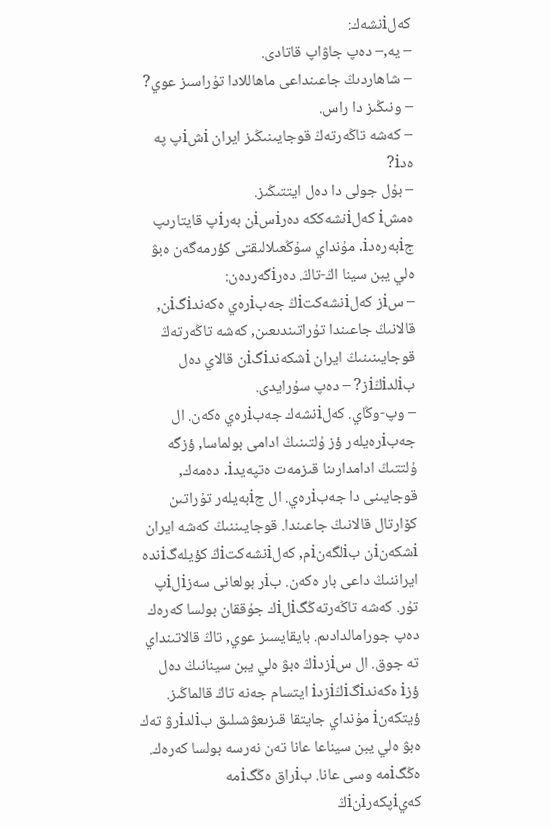كەلiنشەك:
– يە,– دەپ جاۋاپ قاتادى.
– شاھاردىڭ جاعىنداعى ماھاللادا تۇراسىز عوي?
– ونىڭىز دا راس.
– كەشە تاڭەرتەڭ قوجايىنىڭىز ايران iشiپ پە ەدi?
– بۇل جولى دا دەل ايتتىڭىز.
ەمشi كەلiنشەككە دەرiسiن بەرiپ قايتارىپ جiبەرەدi. مۇنداي سۇڭعىلالىقتى كؤرمەگەن ەبۋ ەلي يبن سينا اڭ-تاڭ. دەرiگەردەن:
– سiز كەلiنشەكتiڭ جەبiرەي ەكەندiگiن, قالانىڭ جاعىندا تۇراتىندىعىن, كەشە تاڭەرتەڭ قوجايىنىنىڭ ايران iشكەندiگiن قالاي دەل بiلدiڭiز? – دەپ سۇرايدى.
– وپ-وڭاي. كەلiنشەك جەبiرەي ەكەن. ال جەبiرەيلەر ؤز ۇلتىنىڭ ادامى بولماسا, ؤزگە ۇلتتىڭ ادامدارىنا قىزمەت ەتپەيدi. دەمەك, قوجايىنى دا جەبiرەي. ال جiبەيلەر تۇراتىن كۆارتال قالانىڭ جاعىندا. قوجايىننىڭ كەشە ايران iشكەنiن بiلگەنiم, كەلiنشەكتiڭ كؤيلەگiندە ايراننىڭ داعى بار ەكەن. بiر بولعانى سەزiلiپ تۇر. كەشە تاڭەرتەڭگiلiك جۇققان بولسا كەرەك دەپ جورامالدادىم. بايقايسىز عوي, تاڭ قالاتىنداي تە جوق. ال سiزدiڭ ەبۋ ەلي يبن سينانىڭ دەل ؤزi ەكەندiگiڭiزدi ايتسام جەنە تاڭ قالماڭىز. ؤيتكەنi مۇنداي جايتقا قىزىعۋشىلىق بiلدiرۋ تەك ەبۋ ەلي يبن سيناعا عانا تەن نەرسە بولسا كەرەك.
ەڭگiمە وسى عانا. بiراق ەڭگiمە كەيiپكەرiنiڭ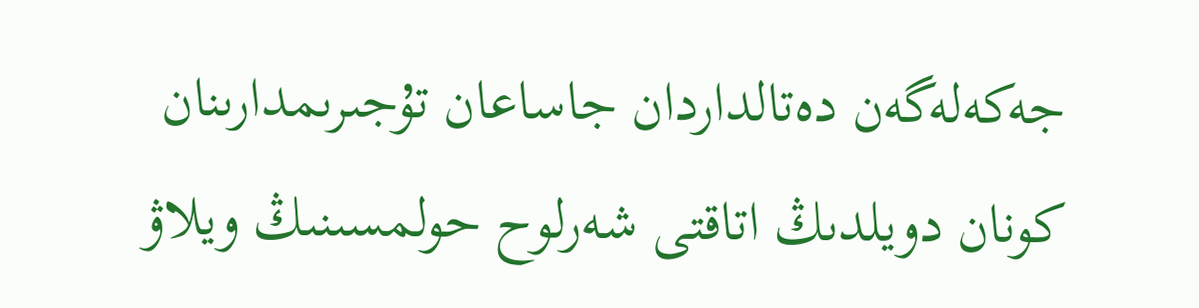جەكەلەگەن دەتالداردان جاساعان تۇجىرىمدارىنان كونان دويلدىڭ اتاقتى شەرلوح حولمسىنىڭ ويلاۋ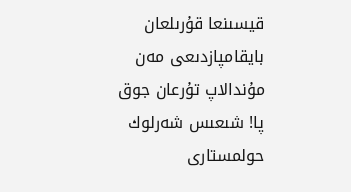قيسىنعا قۇرىلعان بايقامپازدىعى مەن مۇندالاپ تۇرعان جوق پا! شىعىس شەرلوك حولمستارى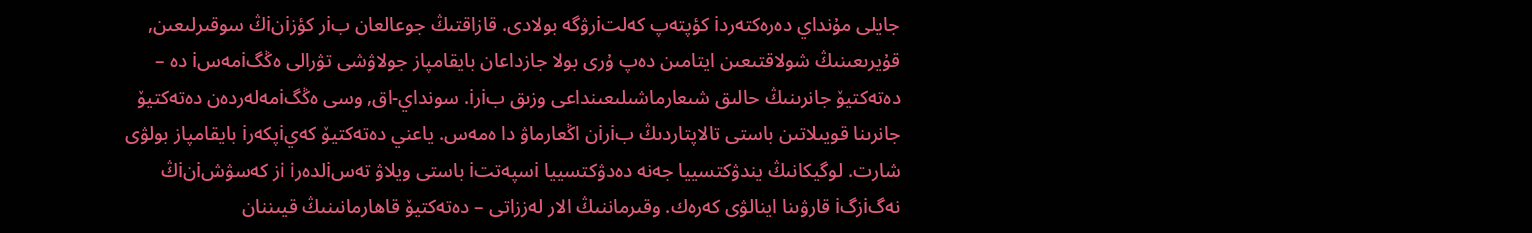جايلى مۇنداي دەرەكتەردi كؤپتەپ كەلتiرۋگە بولادى. قازاقتىڭ جوعالعان بiر كؤزiنiڭ سوقىرلىعىن, قۇيرىعىنىڭ شولاقتىعىن ايتامىن دەپ ۇرى بولا جازداعان بايقامپاز جولاۋشى تۋرالى ەڭگiمەسi دە – دەتەكتيۆ جانرىنىڭ حالىق شىعارماشىلىعىنداعى وزىق بiرi. سونداي-اق, وسى ەڭگiمەلەردەن دەتەكتيۆ جانرىنا قويىلاتىن باستى تالاپتاردىڭ بiرiن اڭعارماۋ دا ەمەس. ياعني دەتەكتيۆ كەيiپكەرi بايقامپاز بولۋى شارت. لوگيكانىڭ يندۋكتسييا جەنە دەدۋكتسييا iسپەتتi باستى ويلاۋ تەسiلدەرi iز كەسۋشiنiڭ نەگiزگi قارۋىنا اينالۋى كەرەك. وقىرماننىڭ الار لەززاتى – دەتەكتيۆ قاھارمانىنىڭ قيىننان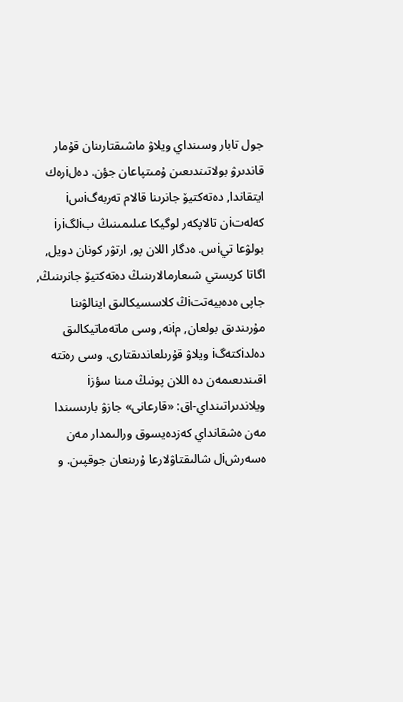جول تابار وسىنداي ويلاۋ ماشىقتارىنان قۇمار قاندىرۋ بولاتىندىعىن ۇمىتپاعان جؤن. دەلiرەك ايتقاندا, دەتەكتيۆ جانرىنا قالام تەربەگiسi كەلەتiن تالاپكەر لوگيكا عىلىمىنىڭ بiلگiرi بولۋعا تيiس. ەدگار اللان پو, ارتۋر كونان دويل, اگاتا كريستي شىعارمالارىنىڭ دەتەكتيۆ جانرىنىڭ, جاپى ەدەبيەتتiڭ كلاسسيكالىق اينالۋىنا مۇرىندىق بولعان, مiنە, وسى ماتەماتيكالىق دەلدiكتەگi ويلاۋ قۇرىلعاندىقتارى. وسى رەتتە اقىندىعىمەن دە اللان پونىڭ مىنا سؤزi ويلاندىراتىنداي-اق: «قارعانى» جازۋ بارىسىندا مەن ەشقانداي كەزدەيسوق ورالىمدار مەن ەسەرشiل شالىقتاۋلارعا ۇرىنعان جوقپىن. و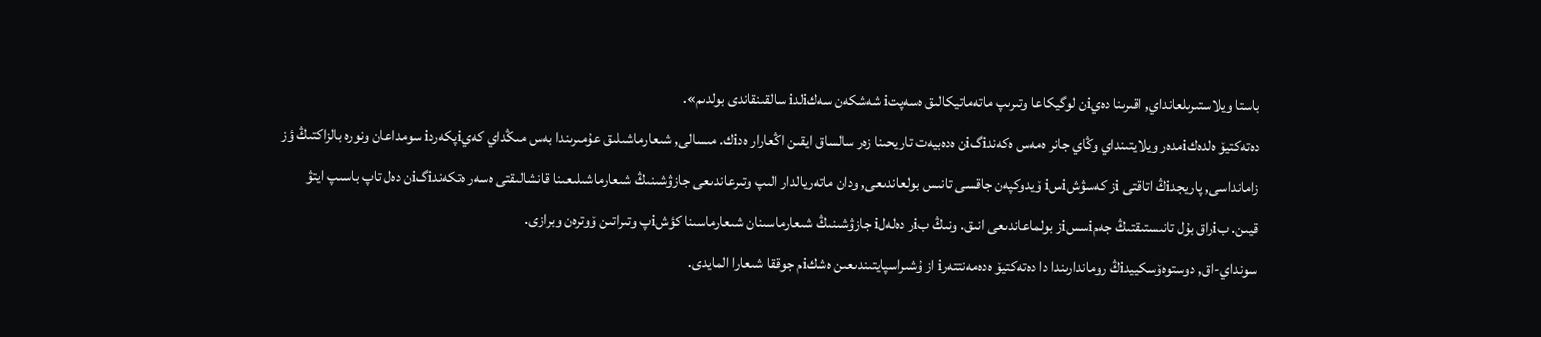باستا ويلاستىرىلعانداي, اقىرىنا دەيiن لوگيكاعا وتىرىپ ماتەماتيكالىق ەسەپتi شەشكەن سەكiلدi سالقىنقاندى بولدىم».
دەتەكتيۆ ەلدەكiمدەر ويلايتىنداي وڭاي جانر ەمەس ەكەندiگiن ەدەبيەت تاريحىنا زەر سالساق ايقىن اڭعارار ەدiك. مىسالى, شىعارماشىلىق عۇمىرىندا بەس مىڭداي كەيiپكەردi سومداعان ونورە بالزاكتىڭ ؤز زامانداسى, پاريجدiڭ اتاقتى iز كەسۋشiسi ۆيدوكپەن جاقسى تانىس بولعاندىعى, ودان ماتەريالدار الىپ وتىرعاندىعى جازۋشىنىڭ شىعارماشىلىعىنا قانشالىقتى ەسەر ەتكەندiگiن دەل تاپ باسىپ ايتۋ قيىن. بiراق بۇل تانىستىقتىڭ جەمiسسiز بولماعاندىعى انىق. ونىڭ بiر دەلەلi جازۋشىنىڭ شىعارماسىنان شىعارماسىنا كؤشiپ وتىراتىن ۆوترەن وبرازى.
سونداي-اق, دوستوەۆسكييدiڭ روماندارىندا دا دەتەكتيۆ ەدەمەنتتەرi از ۇشىراسپايتىندىعىن ەشكiم جوققا شىعارا المايدى.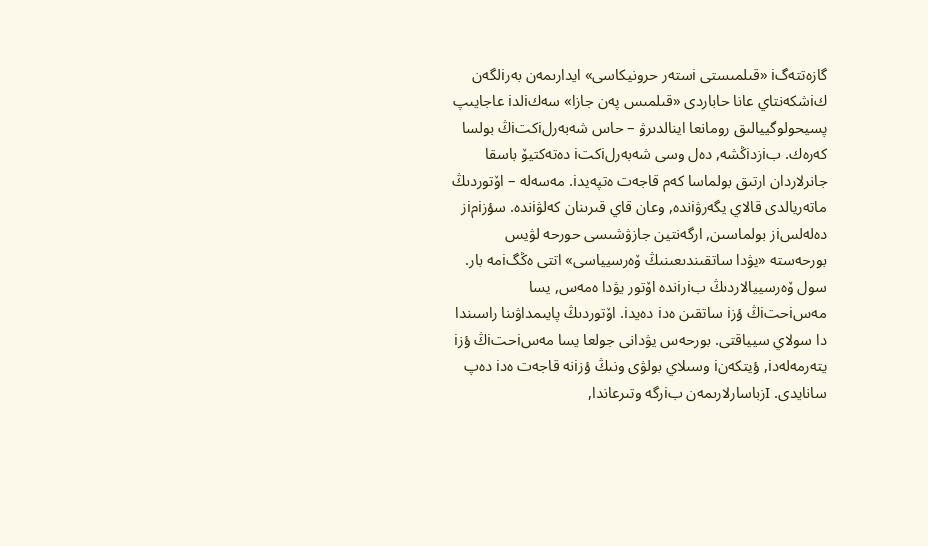گازەتتەگi «قىلمىستى iستەر حرونيكاسى» ايدارىمەن بەرiلگەن كiشكەنتاي عانا حاباردى «قىلمىس پەن جازا» سەكiلدi عاجايىپ پسيحولوگييالىق رومانعا اينالدىرۋ – حاس شەبەرلiكتiڭ بولسا كەرەك. بiزدiڭشە, دەل وسى شەبەرلiكتi دەتەكتيۆ باسقا جانرلاردان ارتىق بولماسا كەم قاجەت ەتپەيدi. مەسەلە – اۆتوردىڭ ماتەريالدى قالاي يگەرۋiندە, وعان قاي قىرىنان كەلۋiندە. سؤزiمiز دەلەلسiز بولماسىن, ارگەنتين جازۋشىسى حورحە لۋيس بورحەستە «يۋدا ساتقىندىعىنىڭ ۆەرسيياسى» اتتى ەڭگiمە بار. سول ۆەرسييالاردىڭ بiرiندە اۆتور يۋدا ەمەس, يسا مەسiحتiڭ ؤزi ساتقىن ەدi دەيدi. اۆتوردىڭ پايىمداۋىنا راسىندا دا سولاي سيياقتى. بورحەس يۋدانى جولعا يسا مەسiحتiڭ ؤزi يتەرمەلەدi, ؤيتكەنi وسىلاي بولۋى ونىڭ ؤزiنە قاجەت ەدi دەپ سانايدى. Iزباسارلارىمەن بiرگە وتىرعاندا,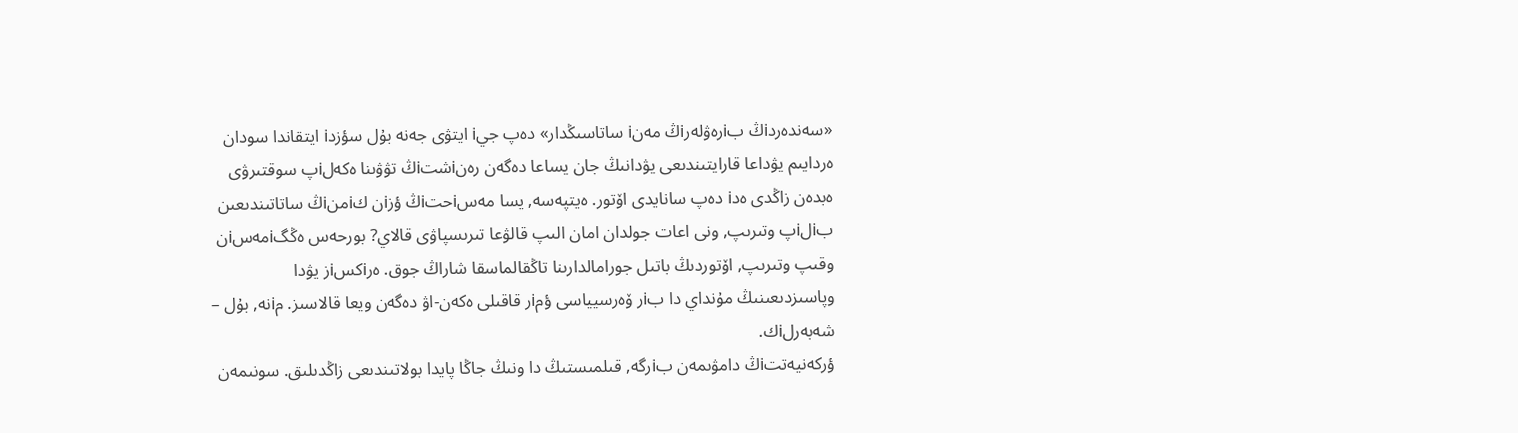«سەندەردiڭ بiرەۋلەرiڭ مەنi ساتاسىڭدار» دەپ جيi ايتۋى جەنە بۇل سؤزدi ايتقاندا سودان ەردايىم يۋداعا قارايتىندىعى يۋدانىڭ جان يساعا دەگەن رەنiشتiڭ تۋۋىنا ەكەلiپ سوقتىرۋى ەبدەن زاڭدى ەدi دەپ سانايدى اۆتور. ەيتپەسە, يسا مەسiحتiڭ ؤزiن كiمنiڭ ساتاتىندىعىن بiلiپ وتىرىپ, ونى اعات جولدان امان الىپ قالۋعا تىرىسپاۋى قالاي? بورحەس ەڭگiمەسiن وقىپ وتىرىپ, اۆتوردىڭ باتىل جورامالدارىنا تاڭقالماسقا شاراڭ جوق. ەرiكسiز يۋدا وپاسىزدىعىنىڭ مۇنداي دا بiر ۆەرسيياسى ؤمiر قاقىلى ەكەن-اۋ دەگەن ويعا قالاسىز. مiنە, بۇل – شەبەرلiك.
ؤركەنيەتتiڭ دامۋىمەن بiرگە, قىلمىستىڭ دا ونىڭ جاڭا پايدا بولاتىندىعى زاڭدىلىق. سونىمەن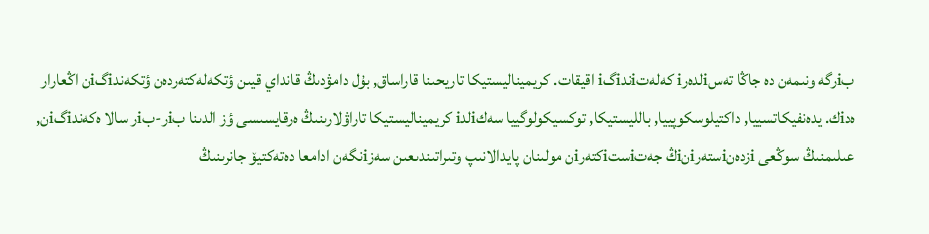بiرگە ونىمەن دە جاڭا تەسiلدەرi كەلەتiندiگi اقيقات. كريميناليستيكا تاريحىنا قاراساق, بۇل دامۋدىڭ قانداي قيىن ؤتكەلەكتەردەن ؤتكەندiگiن اڭعارار ەدiك. يدەنفيكاتسييا, داكتيلوسكوپييا, بالليستيكا, توكسيكولوگييا سەكiلدi كريميناليستيكا تاراۋلارىنىڭ ەرقايسىسى ؤز الدىنا بiر-بiر سالا ەكەندiگiن, عىلىمنىڭ سوڭعى iزدەنiستەرiنiڭ جەتiستiكتەرiن مولىنان پايدالانىپ وتىراتىندىعىن سەزiنگەن ادامعا دەتەكتيۆ جانرىنىڭ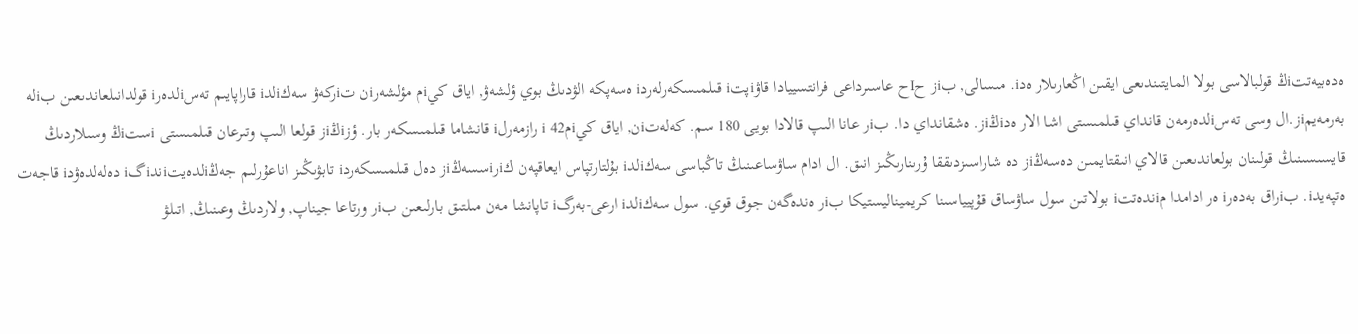ەدەبيەتتiڭ قولبالاسى بولا المايتىندىعى ايقىن اڭعارىلار ەدi. مىسالى, بiز حIح عاسىرداعى فرانتسييادا قاۋiپتi قىلمىسكەرلەردi ەسەپكە الۋدىڭ بوي ؤلشەۋ, اياق كيiم مؤلشەرiن تiركەۋ سەكiلدi قاراپايىم تەسiلدەرi قولدانىلعاندىعىن بiلە بەرمەيمiز.ال وسى تەسiلدەرمەن قانداي قىلمىستى اشا الار ەدiڭiز. ەشقانداي دا. بiر عانا الىپ قالادا بويى 180 سم. كەلەتiن, اياق كيiمi 42 رازمەرلi قانشاما قىلمىسكەر بار. ؤزiڭiز قولعا الىپ وتىرعان قىلمىستى iستiڭ وسىلاردىڭ قايسىسىنىڭ قولىنان بولعاندىعىن قالاي انىقتايمىن دەسەڭiز دە شاراسىزدىققا ۇرىنارىڭىز انىق. ال ادام ساۋساعىنىڭ تاڭباسى سەكiلدi بۇلتارتپاس ايعاقپەن كiرiسسەڭiز دەل قىلمىسكەردi تابۋىڭىز اناعۇرلىم جەڭiلدەيتiندiگi دەلەلدەۋدi قاجەت ەتپەيدi. بiراق بەدەرi ەر ادامدا مiندەتتi بولاتىن سول ساۋساق قۇپيياسىنا كريميناليستيكا بiر ەندەگەن جوق قوي. سول سەكiلدi ارعى-بەرگi تاپانشا مەن مىلتىق بارلىعىن بiر ورتاعا جيناپ, ولاردىڭ وعىنىڭ, اتىلۋ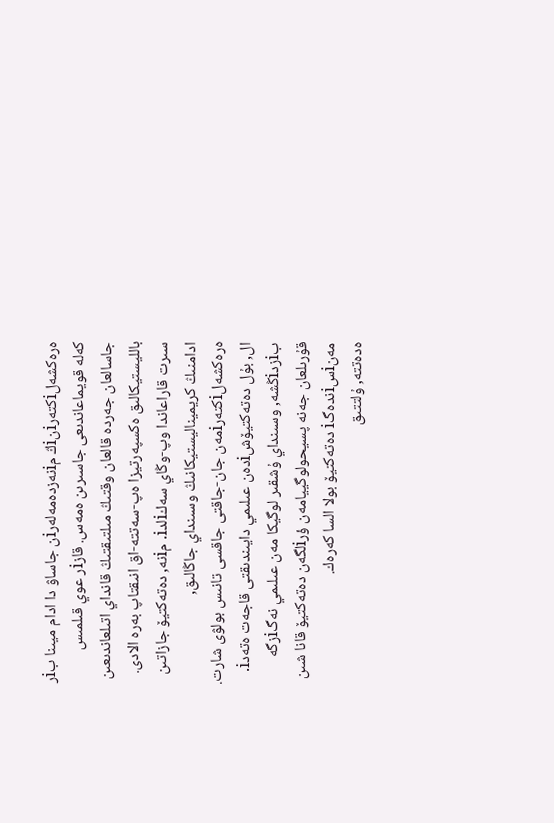ەرەكشەلiكتەرiنiڭ مiنەزدەمەلەرiن جاساۋ دا ادام ميىنا بiر كەلە قويماعاندىعى جاسىرىن ەمەس. قازiر عوي قىلمىس جاسالعان جەردە قالعان وقتىڭ مىلتىقتىڭ قانداي اتىلعاندىعىن بالليستيكالىق ەكسپەرتيزا ەپ-سەتتە-اق انىقتاپ بەرە الادى. سىرت قاراعاندا وپ-وڭاي سەكiلدi. مiنە, دەتەكتيۆ جازاتىن ادامنىڭ كريميناليستيكانىڭ وسىنداي جاڭالىق, ەرەكشەلiكتەرiمەن جان-جاقتى جاقسى تانىس بولۋى شارت. ال, بۇل دەتەكتيۆشiدەن عىلىمي دايىندىقتى قاجەت ەتەدi. بiزدiڭشە, وسىنداي ۇشقىر لوگيكا مەن عىلىمي نەگiزگە قۇرىلعان جەنە پسيحولوگييامەن ؤرiلگەن دەتەكتيۆ قانا شىن مەنiسiندەگi دەتەكتيۆ بولا السا كەرەك.
ەدەتتە, ۇلتتىق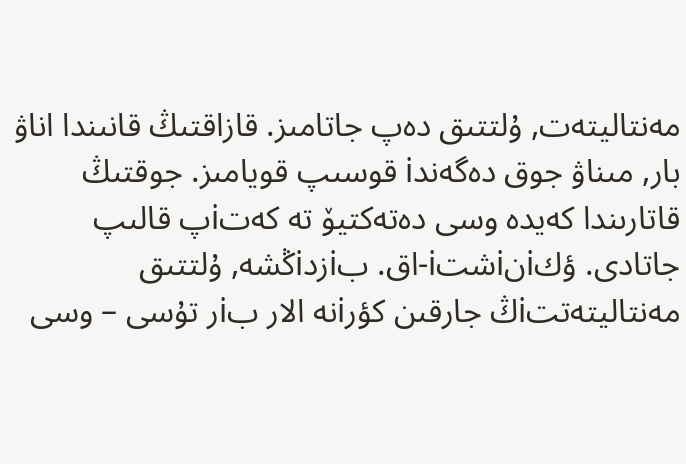مەنتاليتەت, ۇلتتىق دەپ جاتامىز. قازاقتىڭ قانىندا اناۋ بار, مىناۋ جوق دەگەندi قوسىپ قويامىز. جوقتىڭ قاتارىندا كەيدە وسى دەتەكتيۆ تە كەتiپ قالىپ جاتادى. ؤكiنiشتi-اق. بiزدiڭشە, ۇلتتىق مەنتاليتەتتiڭ جارقىن كؤرiنە الار بiر تۇسى – وسى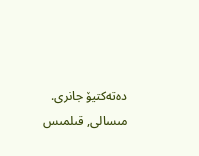دەتەكتيۆ جانرى. مىسالى, قىلمىس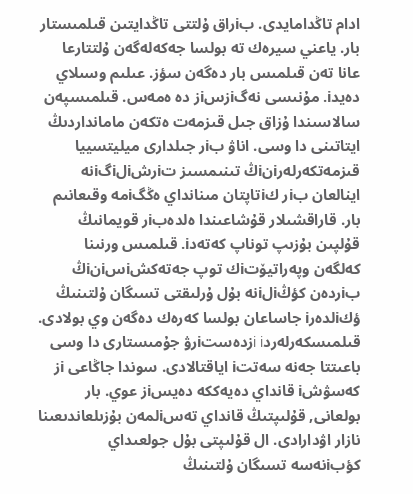ادام تاڭدامايدى. بiراق ۇلتتى تاڭدايتىن قىلمىستار بار. ياعني سيرەك تە بولسا جەكەلەگەن ۇلتتارعا عانا تەن قىلمىس بار دەگەن سؤز. عىلىم وسىلاي دەيدi. مۇنىسى نەگiزسiز دە ەمەس. قىلمىسپەن سالاسىندا ۇزاق جىل قىزمەت ەتكەن مامانداردىڭ ايتاتىنى دا وسى. اناۋ بiر جىلدارى ميليتسييا قىزمەتكەرلەرiنiڭ تىنىمسىز تiرشiلiگiنە اينالعان بiر كiتاپتان مىنانداي ەڭگiمە وقىعانىم بار. قاراقشىلار قۇشاعىندا ەلدەبiر قويمانىڭ قۇلپىن بۇزىپ توناپ كەتەدi. قىلمىس ورنىنا كەلگەن وپەراتيۆتiك توپ جەتەكشiسiنiڭ بiردەن كؤڭiلiنە بۇل ۇرلىقتى تسىگان ۇلتىنىڭ ؤكiلدەرi جاساعان بولسا كەرەك دەگەن وي بولادى. قىلمىسكەرلەردi iزدەستiرۋ جۇمىستارى دا وسى باعىتتا جەنە سەتتi اياقتالادى. سوندا جاڭاعى iز كەسۋشi قانداي دەيەككە دەيسiز عوي. بار بولعانى, قۇلىپتىڭ قانداي تەسiلمەن بۇزىلعاندىعىنا نازار اۋدارادى. ال قۇلىپتى بۇل جولعىداي كؤبiنەسە تسىگان ۇلتىنىڭ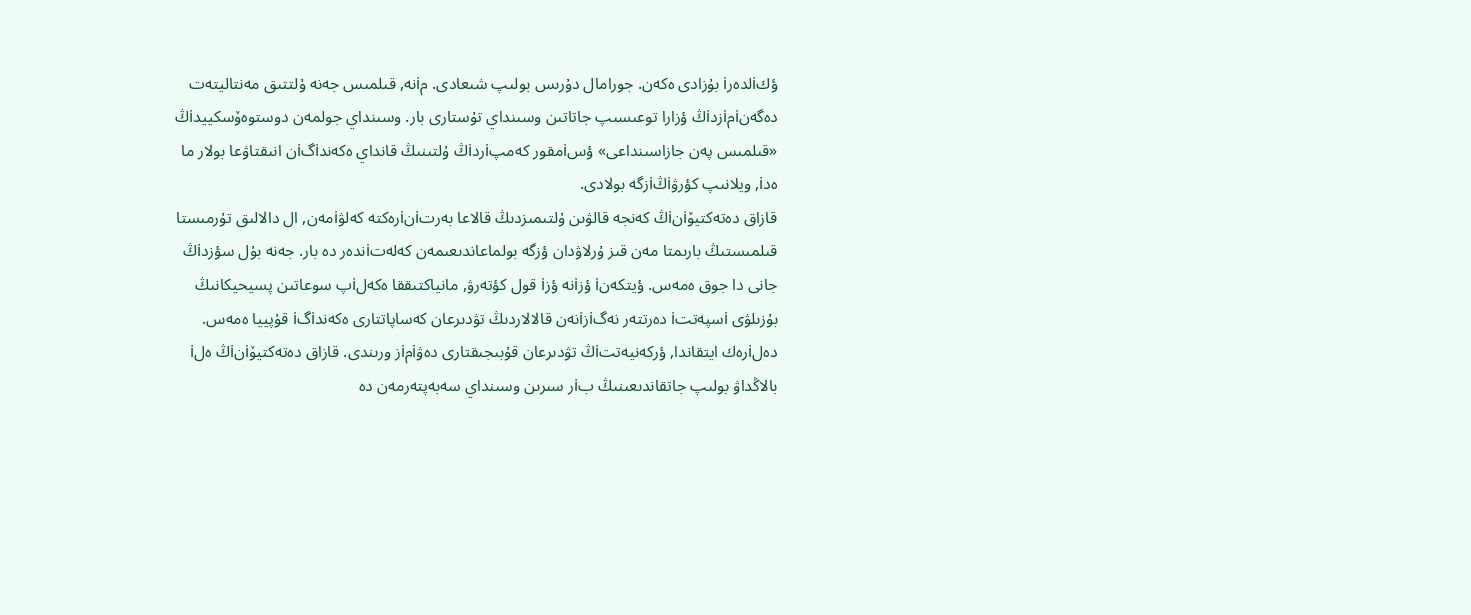ؤكiلدەرi بۇزادى ەكەن. جورامال دۇرىس بولىپ شىعادى. مiنە, قىلمىس جەنە ۇلتتىق مەنتاليتەت دەگەنiمiزدiڭ ؤزارا توعىسىپ جاتاتىن وسىنداي تۇستارى بار. وسىنداي جولمەن دوستوەۆسكييدiڭ «قىلمىس پەن جازاسىنداعى» ؤسiمقور كەمپiردiڭ ۇلتىنىڭ قانداي ەكەندiگiن انىقتاۋعا بولار ما ەدi, ويلانىپ كؤرۋiڭiزگە بولادى.
قازاق دەتەكتيۆiنiڭ كەنجە قالۋىن ۇلتىمىزدىڭ قالاعا بەرتiنiرەكتە كەلۋiمەن, ال دالالىق تۇرمىستا قىلمىستىڭ بارىمتا مەن قىز ۇرلاۋدان ؤزگە بولماعاندىعىمەن كەلەتiندەر دە بار. جەنە بۇل سؤزدiڭ جانى دا جوق ەمەس. ؤيتكەنi ؤزiنە ؤزi قول كؤتەرۋ, مانياكتىققا ەكەلiپ سوعاتىن پسيحيكانىڭ بۇزىلۋى iسپەتتi دەرتتەر نەگiزiنەن قالالاردىڭ تۋدىرعان كەساپاتتارى ەكەندiگi قۇپييا ەمەس. دەلiرەك ايتقاندا, ؤركەنيەتتiڭ تۋدىرعان قۇبىجىقتارى دەۋiمiز ورىندى. قازاق دەتەكتيۆiنiڭ ەلi بالاڭداۋ بولىپ جاتقاندىعىنىڭ بiر سىرىن وسىنداي سەبەپتەرمەن دە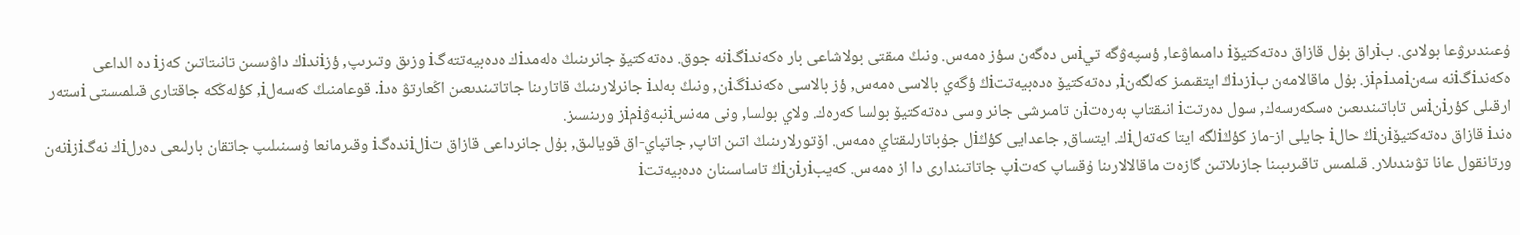ۇعىندىرۋعا بولادى. بiراق بۇل قازاق دەتەكتيۆi دامىماۋعا, ؤسپەۋگە تيiس دەگەن سؤز ەمەس. ونىڭ مىقتى بولاشاعى بار ەكەندiگiنە جوق. دەتەكتيۆ جانرىنىڭ ەلەمدiك ەدەبيەتتەگi وزىق وتىرىپ, ؤزiندiك داۋىسىن تانىتاتىن كەزi دە الداعى ەكەندiگiنە سەنiمدiمiز. بۇل ماقالامەن بiزدiڭ ايتقىمىز كەلگەنi, دەتەكتيۆ ەدەبيەتتiڭ ؤگەي بالاسى ەمەس, ؤز بالاسى ەكەندiگiن, ونىڭ بەلدi جانرلارىنىڭ قاتارىنا جاتاتىندىعىن اڭعارتۋ ەدi. قوعامنىڭ كەسەلi, كؤلەڭكە جاقتارى قىلمىستى iستەر ارقىلى كؤرiنiس تاباتىندىعىن ەسكەرسەك, سول دەرتتi انىقتاپ بەرەتiن تامىرشى جانر وسى دەتەكتيۆ بولسا كەرەك. ولاي بولسا, ونى مەنسiنبەۋiمiز ورىنسىز.
ەندi قازاق دەتەكتيۆiنiڭ حالi جايلى از-ماز كؤڭiلگە ايتا كەتەلiك. ايتساق, جاعدايى كؤڭiل جۇباتارلىقتاي ەمەس. اۆتورلارىنىڭ اتىن اتاپ, جاتپاي-اق قويالىق, بۇل جانرداعى قازاق تiلiندەگi وقىرمانعا ۇسىنىلىپ جاتقان بارلىعى دەرلiك نەگiزiنەن ورتانقول عانا تۋىندىلار. قىلمىس تاقىرىبىنا جازىلاتىن گازەت ماقالالارىنا ۇقساپ كەتiپ جاتاتىندارى دا از ەمەس. كەيبiرiنiڭ تاساسىنان ەدەبيەتتi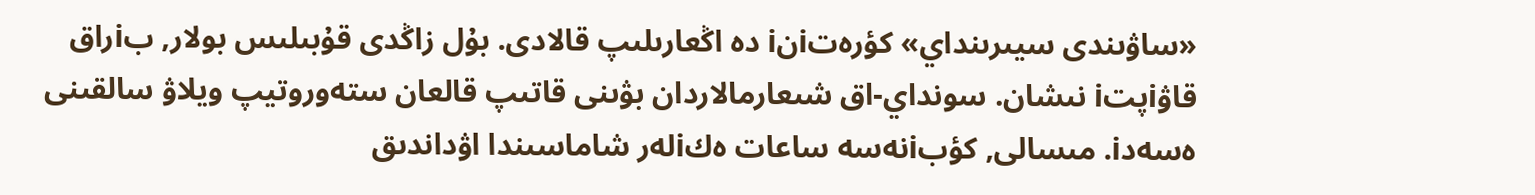«ساۋىندى سيىرىنداي» كؤرەتiنi دە اڭعارىلىپ قالادى. بۇل زاڭدى قۇبىلىس بولار, بiراق قاۋiپتi نىشان. سونداي-اق شىعارمالاردان بۋىنى قاتىپ قالعان ستەوروتيپ ويلاۋ سالقىنى ەسەدi. مىسالى, كؤبiنەسە ساعات ەكiلەر شاماسىندا اۋداندىق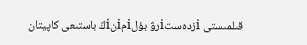قىلمىستى iزدەستiرۋ بؤلiمiنiڭ باستىعى كاپيتان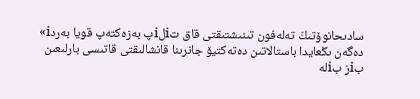سادىحانوۆتىڭ تەلەفون تىنىشتىقتى قاق تiلiپ بەزەكتەپ قويا بەردi» دەگەن ىڭعايدا باستالاتىن دەتەكتيۆ جانرىنا قانشالىقتى قاتىسى بارلىعىن بiز بiلە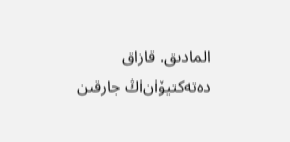المادىق. قازاق دەتەكتيۆiنiڭ جارقىن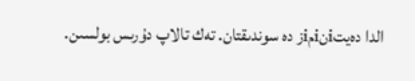الدا دەيتiنiمiز دە سوندىقتان. تەك تالاپ دۇرىس بولسىن.